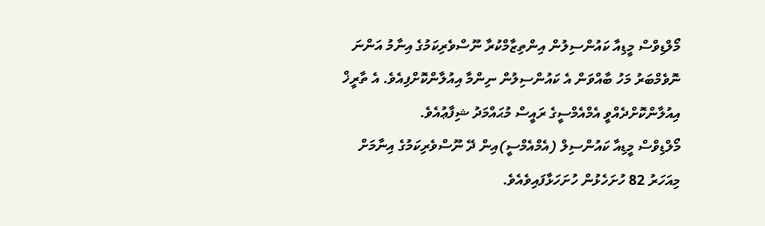މޯލްޑިވްސް މީޑިއާ ކައުންސިލުން އިންތިޒާމްކުރާ ނޫސްވެރިކަމުގެ އިނާމު އަންނަ ނޮވެމްބަރު މަހު ބާއްވަން އެ ކައުންސިލުން ނިންމާ އިއުލާންކޮށްފިއެވެ. އެ ތާރީޚް އިއުލާންކޮށްދެއްވީ އެމްއެމްސީގެ ރައީސް މުޙައްމަދު ޝިފާޢުއެވެ.
މޯލްޑިވްސް މީޑިއާ ކައުންސިލް (އެމްއެމްސީ)އިން ދޭ ނޫސްވެރިކަމުގެ އިނާމަށް މިއަހަރު 82 ހުށަހެޅުން ހުށަހަޅާފައިވެއެވެ.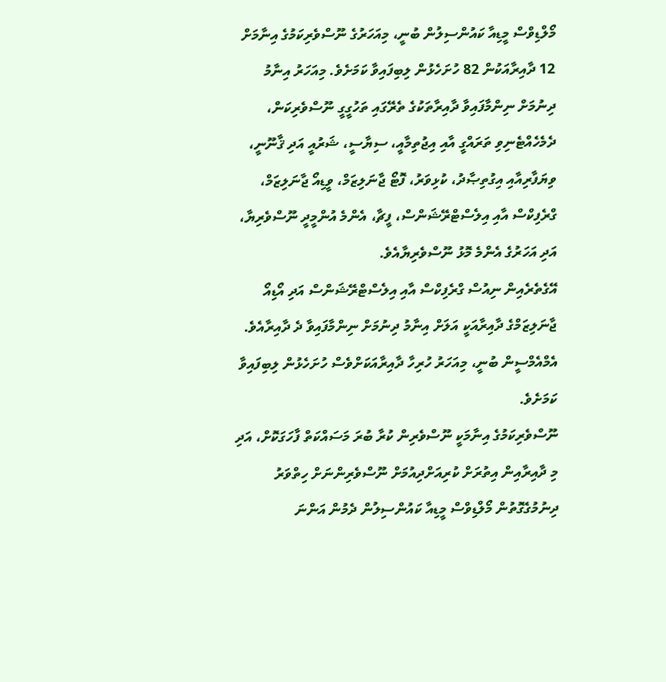މޯލްޑިވްސް މީޑިއާ ކައުންސިލުން ބުނީ، މިއަހަރުގެ ނޫސްވެރިކަމުގެ އިނާމަށް 12 ދާއިރާއަކުން 82 ހުށަހެޅުން ލިބިފައިވާ ކަމަށެވެ. މިއަހަރު އިނާމު ދިނުމަށް ނިންމާފައިވާ ދާއިރާތަކުގެ ތެރޭގައި ތަހުގީގީ ނޫސްވެރިކަން، ދެމެހެއްޓެނިވި ތަރައްގީ އާއި އިޖުތިމާއީ، ސިޔާސީ، ޝަރުއީ އަދި ޤާނޫނީ، ވިޔަފާރިއާއި އިގުތިޞާދު، ކުޅިވަރު، ފޮޓޯ ޖާނަލިޒަމް، ވީޑިއޯ ޖާނަލިޒަމް، ގްރެފިކްސް އާއި އިލެސްޓްރޭޝަންސް، ފީޗާ، އެންމެ އުންމީދީ ނޫސްވެރިޔާ، އަދި އަހަރުގެ އެންމެ މޮޅު ނޫސްވެރިޔާއެވެ.
އޭގެތެރެއިން ނިއުސް ގްރެފިކްސް އާއި އިލެސްޓްރޭޝަންސް އަދި އޯޑިއޯ ޖާނަލިޒަމްގެ ދާއިރާއަކީ އަލަށް އިނާމު ދިނުމަށް ނިންމާފައިވާ ދެ ދާއިރާއެވެ. އެމްއެމްސީން ބުނީ، މިއަހަރު ހުރިހާ ދާއިރާއަކަށްވެސް ހުށަހެޅުން ލިބިފައިވާ ކަމަށެވެ.
ނޫސްވެރިކަމުގެ އިނާމަކީ ނޫސްވެރިން ކުރާ ބުރަ މަސައްކަތް ފާހަގަކޮށް، އަދި މި ދާއިރާއިން އިތުރަށް ކުރިއަށްދިއުމަށް ނޫސްވެރިންނަށް ހިތްވަރު ދިނުމުގެގޮތުން މޯލްޑިވްސް މީޑިއާ ކައުންސިލުން ދެމުން އަންނަ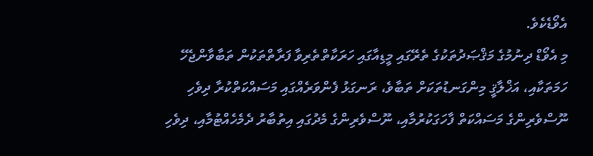އެވޯޑެކެވެ.
މި އެވޯޑް ދިނުމުގެ މަޤްޞަދުތަކުގެ ތެރޭގައި މީޑިއާގައި ހަރަކާތްތެރިވާ ފަރާތްތަކުން ތަބާވާންޖެހޭ ހަމަތަކާއި، އަޚްލާޤީ މިންގަނޑުތަކަށް ތަބާވެ، ރަނގަޅު ފެންވަރެއްގައި މަސައްކަތްކުރާ ދިވެހި ނޫސްވެރިންގެ މަސައްކަތް ފާހަގަކުރުމާއި، ނޫސްވެރިންގެ މެދުގައި އިތުބާރު ދެމެހެއްޓުމާއި، ދިވެހި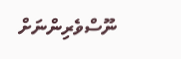ނޫސްވެރިންނަށް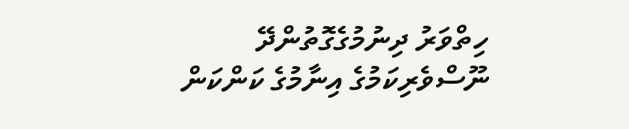ހިތްވަރު ދިނުމުގެގޮތުންދޭ ނޫސްވެރިކަމުގެ އިނާމުގެ ކަންކަން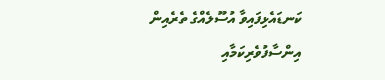ކަނޑައެޅިފައިވާ އުސޫލެއްގެ ތެރެއިން އިންސާފުވެރިކަމާއި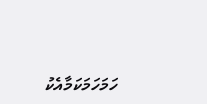ހަމަހަމަކަމާއެކު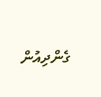ގެންދިއުން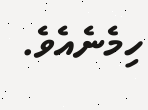ހިމެނެއެވެ.